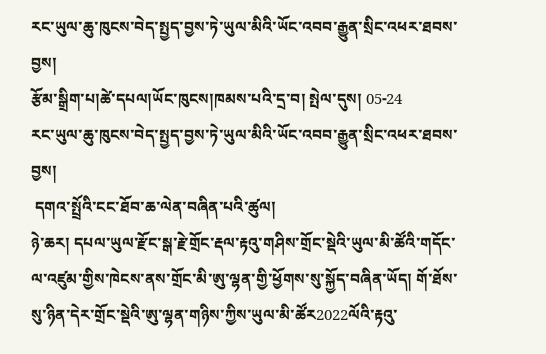རང་ཡུལ་ཆུ་ཁུངས་བེད་སྤྱད་བྱས་ཏེ་ཡུལ་མིའི་ཡོང་འབབ་རྒྱུན་སྲིང་འཕར་ཐབས་བྱས།
རྩོམ་སྒྲིག་པ།ཚེ་དཔལ།ཡོང་ཁུངས།ཁམས་པའི་དྲ་བ། སྤེལ་དུས། 05-24
རང་ཡུལ་ཆུ་ཁུངས་བེད་སྤྱད་བྱས་ཏེ་ཡུལ་མིའི་ཡོང་འབབ་རྒྱུན་སྲིང་འཕར་ཐབས་བྱས།
 དགའ་སྤྲོའི་ངང་ཐོབ་ཆ་ལེན་བཞིན་པའི་ཚུལ།
ཉེ་ཆར། དཔལ་ཡུལ་རྫོང་སྒ་རྗེ་གྲོང་རྡལ་རྟའུ་གཤིས་གྲོང་སྡེའི་ཡུལ་མི་ཚོའི་གདོང་ལ་འཛུམ་གྱིས་ཁེངས་ནས་གྲོང་མི་ཨུ་ལྷན་གྱི་ཕྱོགས་སུ་སྐྱོད་བཞིན་ཡོད། གོ་ཐོས་སུ་ཉིན་དེར་གྲོང་སྡེའི་ཨུ་ལྷན་གཉིས་ཀྱིས་ཡུལ་མི་ཚོར2022ལོའི་རྟའུ་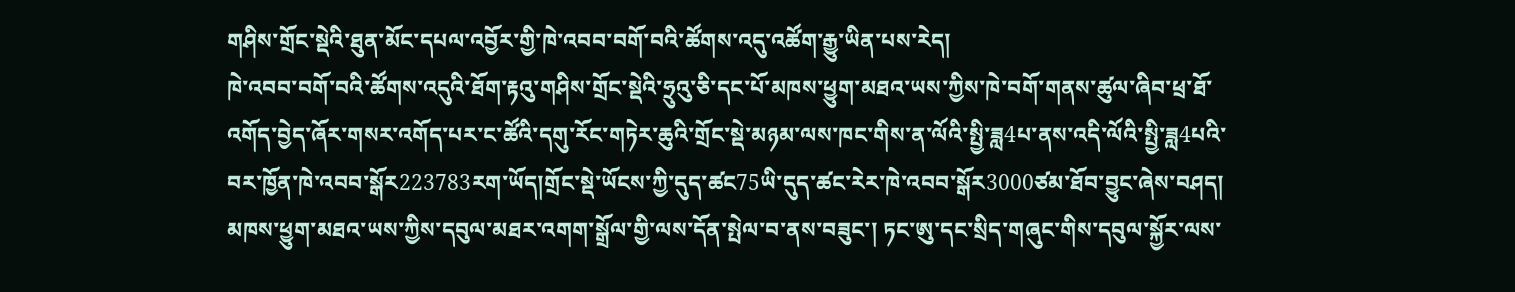གཤིས་གྲོང་སྡེའི་ཐུན་མོང་དཔལ་འབྱོར་གྱི་ཁེ་འབབ་བགོ་བའི་ཚོགས་འདུ་འཚོག་རྒྱུ་ཡིན་པས་རེད།
ཁེ་འབབ་བགོ་བའི་ཚོགས་འདུའི་ཐོག་རྟའུ་གཤིས་གྲོང་སྡེའི་ཧྲུའུ་ཅི་དང་པོ་མཁས་ཕྱུག་མཐའ་ཡས་ཀྱིས་ཁེ་བགོ་གནས་ཚུལ་ཞིབ་ཕྲ་ཐོ་འགོད་བྱེད་ཞོར་གསར་འགོད་པར་ང་ཚོའི་དགུ་རོང་གཏེར་ཆུའི་གྲོང་སྡེ་མཉམ་ལས་ཁང་གིས་ན་ལོའི་སྤྱི་ཟླ4པ་ནས་འདི་ལོའི་སྤྱི་ཟླ4པའི་བར་ཁྱོན་ཁེ་འབབ་སྒོར223783རག་ཡོད།གྲོང་སྡེ་ཡོངས་ཀྱི་དུད་ཚང75ཡི་དུད་ཚང་རེར་ཁེ་འབབ་སྒོར3000ཙམ་ཐོབ་བྱུང་ཞེས་བཤད།
མཁས་ཕྱུག་མཐའ་ཡས་ཀྱིས་དབུལ་མཐར་འགག་སྒྲོལ་གྱི་ལས་དོན་སྤེལ་བ་ནས་བཟུང་། ཏང་ཨུ་དང་སྲིད་གཞུང་གིས་དབུལ་སྐྱོར་ལས་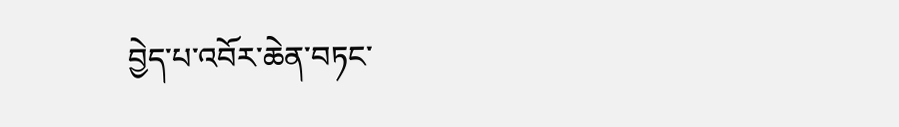བྱེད་པ་འབོར་ཆེན་བཏང་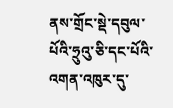ནས་གྲོང་སྡེ་དབུལ་པོའི་ཧྲུའུ་ཅི་དང་པོའི་འགན་འཁུར་དུ་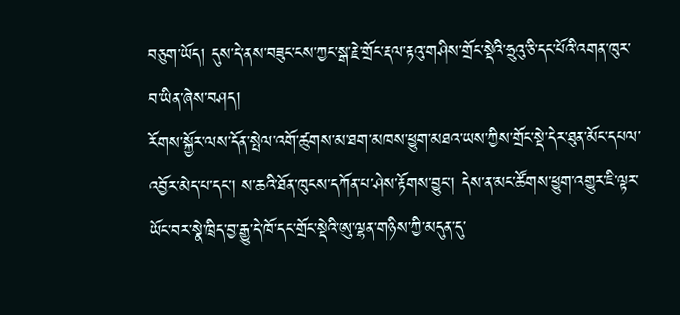བཅུག་ཡོད། དུས་དེ་ནས་བཟུང་ངས་ཀྱང་སྒ་རྗེ་གྲོང་རྡལ་རྟའུ་གཤིས་གྲོང་སྡེའི་ཧྲུའུ་ཅི་དང་པོའི་འགན་ཁུར་བ་ཡིན་ཞེས་བཤད།
རོགས་སྐྱོར་ལས་དོན་སྤེལ་འགོ་ཚུགས་མ་ཐག་མཁས་ཕྱུག་མཐའ་ཡས་ཀྱིས་གྲོང་སྡེ་དེར་ཐུན་མོང་དཔལ་འབྱོར་མེད་པ་དང་། ས་ཆའི་ཐོན་ཁུངས་དཀོན་པ་ཤེས་རྟོགས་བྱུང་། དེས་ན་མང་ཚོགས་ཕྱུག་འགྱུར་ཇི་ལྟར་ཡོང་བར་སྣེ་ཁྲིད་བྱ་རྒྱུ་དེ་ཁོ་དང་གྲོང་སྡེའི་ཨུ་ལྷན་གཉིས་ཀྱི་མདུན་དུ་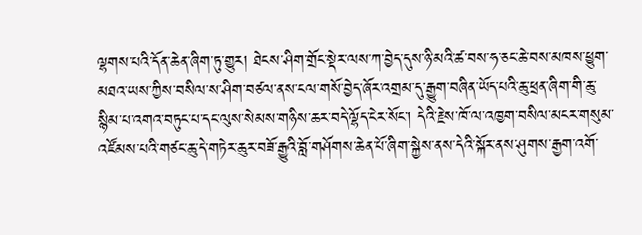ལྷགས་པའི་དོན་ཆེན་ཞིག་ཏུ་གྱུར། ཐེངས་ཤིག་གྲོང་སྡེར་ལས་ཀ་བྱེད་དུས་ཉི་མའི་ཚ་བས་ཧ་ཅང་ཆེ་བས་མཁས་ཕྱུག་མཐའ་ཡས་ཀྱིས་བསིལ་ས་ཤིག་བཙལ་ནས་ངལ་གསོ་བྱེད་ཞོར་འགྲམ་དུ་རྒྱུག་བཞིན་ཡོད་པའི་ཆུ་ཕྲན་ཞིག་གི་ཆུ་སྙིམ་པ་འགའ་བཏུང་པ་དང་ལུས་སེམས་གཉིས་ཆར་བདེ་ལྷོད་ངེར་སོང་། དེའི་རྗེས་ཁོ་ལ་འཁྱག་བསིལ་མངར་གསུམ་འཛོམས་པའི་གཙང་ཆུ་དེ་གཏེར་ཆུར་བཟོ་རྒྱུའི་བློ་གཤོགས་ཆེན་པོ་ཞིག་སྐྱེས་ནས་དེའི་སྐོར་ནས་ཤུགས་རྒྱག་འགོ་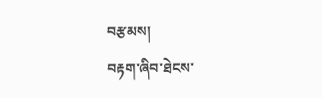བརྩམས།
བརྟག་ཞིབ་ཐེངས་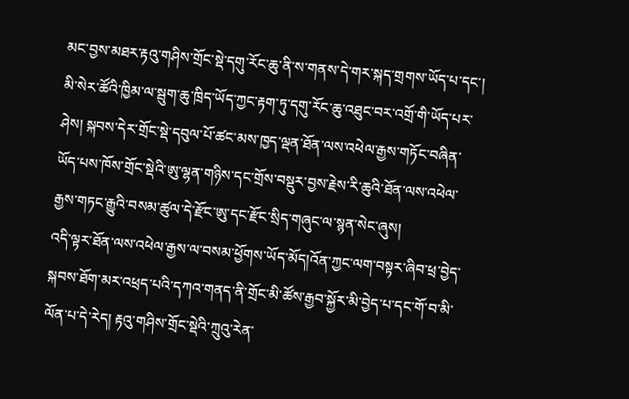མང་བྱས་མཐར་རྟའུ་གཤིས་གྲོང་སྡེ་དགུ་རོང་ཆུ་ནི་ས་གནས་དེ་གར་སྐད་གྲགས་ཡོད་པ་དང་། མི་སེར་ཚོའི་ཁྱིམ་ལ་སྦུག་ཆུ་ཁྲིད་ཡོད་ཀྱང་རྟག་ཏུ་དགུ་རོང་ཆུ་འཐུང་བར་འགྲོ་གི་ཡོད་པར་ཤེས། སྐབས་དེར་གྲོང་སྡེ་དབུལ་པོ་ཚང་མས་ཁྱད་ལྡན་ཐོན་ལས་འཕེལ་རྒྱས་གཏོང་བཞིན་ཡོད་པས་ཁོས་གྲོང་སྡེའི་ཨུ་ལྷན་གཉིས་དང་གྲོས་བསྡུར་བྱས་རྗེས་རི་ཆུའི་ཐོན་ལས་འཕེལ་རྒྱས་གཏང་རྒྱུའི་བསམ་ཚུལ་དེ་རྫོང་ཨུ་དང་རྫོང་སྲིད་གཞུང་ལ་སྙན་སེང་ཞུས།
འདི་ལྟར་ཐོན་ལས་འཕེལ་རྒྱས་ལ་བསམ་ཕྱོགས་ཡོད་མོད།འོན་ཀྱང་ལག་བསྟར་ཞིབ་ཕྲ་བྱེད་སྐབས་ཐོག་མར་འཕྲད་པའི་དཀའ་གནད་ནི་གྲོང་མི་ཚོས་རྒྱབ་སྐྱོར་མི་བྱེད་པ་དང་གོ་བ་མི་ལོན་པ་དེ་རེད། རྟའུ་གཤིས་གྲོང་སྡེའི་ཀྲུའུ་རེན་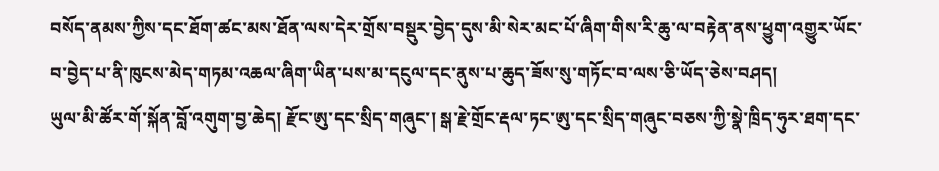བསོད་ནམས་ཀྱིས་དང་ཐོག་ཚང་མས་ཐོན་ལས་དེར་གྲོས་བསྡུར་བྱེད་དུས་མི་སེར་མང་པོ་ཞིག་གིས་རི་ཆུ་ལ་བརྟེན་ནས་ཕྱུག་འགྱུར་ཡོང་བ་བྱེད་པ་ནི་ཁུངས་མེད་གཏམ་འཆལ་ཞིག་ཡིན་པས་མ་དངུལ་དང་ནུས་པ་ཆུད་ཟོས་སུ་གཏོང་བ་ལས་ཅི་ཡོད་ཅེས་བཤད།
ཡུལ་མི་ཚོར་གོ་སྐོན་བློ་འགུག་བྱ་ཆེད། རྫོང་ཨུ་དང་སྲིད་གཞུང་། སྒ་རྗེ་གྲོང་རྡལ་ཏང་ཨུ་དང་སྲིད་གཞུང་བཅས་ཀྱི་སྣེ་ཁྲིད་ཧུར་ཐག་དང་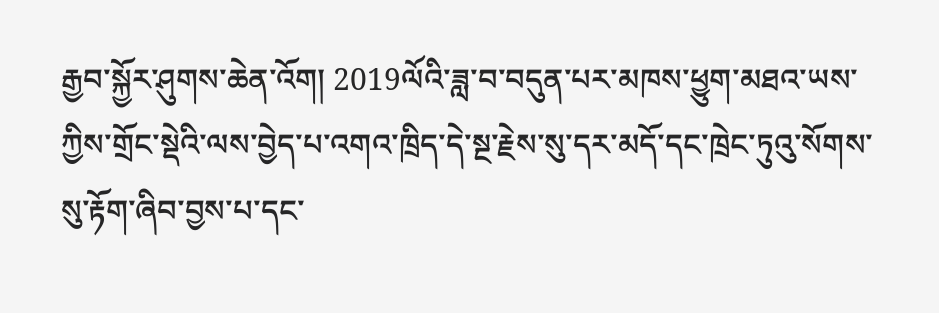རྒྱབ་སྐྱོར་ཤུགས་ཆེན་འོག། 2019ལོའི་ཟླ་བ་བདུན་པར་མཁས་ཕྱུག་མཐའ་ཡས་ཀྱིས་གྲོང་སྡེའི་ལས་བྱེད་པ་འགའ་ཁྲིད་དེ་སྔ་རྗེས་སུ་དར་མདོ་དང་ཁྲེང་ཏུའུ་སོགས་སུ་རྟོག་ཞིབ་བྱས་པ་དང་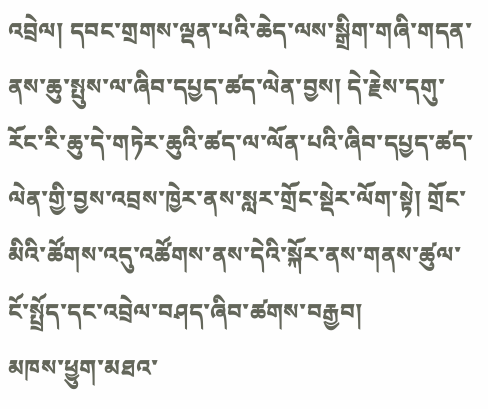འབྲེལ། དབང་གྲགས་ལྡན་པའི་ཆེད་ལས་སྒྲིག་གཞི་གདན་ནས་ཆུ་སྤུས་ལ་ཞིབ་དཔྱད་ཚད་ལེན་བྱས། དེ་རྗེས་དགུ་རོང་རི་ཆུ་དེ་གཏེར་ཆུའི་ཚད་ལ་ལོན་པའི་ཞིབ་དཔྱད་ཚད་ལེན་གྱི་བྱས་འབྲས་ཁྱེར་ནས་སླར་གྲོང་སྡེར་ལོག་སྟེ། གྲོང་མིའི་ཚོགས་འདུ་འཚོགས་ནས་དེའི་སྐོར་ནས་གནས་ཚུལ་ངོ་སྤྲོད་དང་འབྲེལ་བཤད་ཞིབ་ཚགས་བརྒྱབ།
མཁས་ཕྱུག་མཐའ་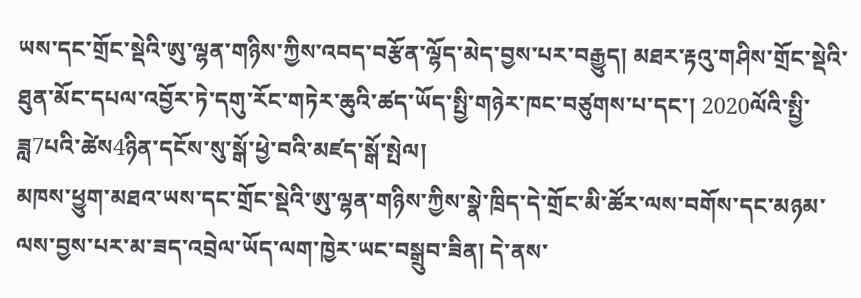ཡས་དང་གྲོང་སྡེའི་ཨུ་ལྷན་གཉིས་ཀྱིས་འབད་བརྩོན་ལྷོད་མེད་བྱས་པར་བརྒྱུད། མཐར་རྟའུ་གཤིས་གྲོང་སྡེའི་ཐུན་མོང་དཔལ་འབྱོར་ཏེ་དགུ་རོང་གཏེར་ཆུའི་ཚད་ཡོད་སྤྱི་གཉེར་ཁང་བཙུགས་པ་དང་། 2020ལོའི་སྤྱི་ཟླ7པའི་ཚེས4ཉིན་དངོས་སུ་སྒོ་ཕྱེ་བའི་མཛད་སྒོ་སྤེལ།
མཁས་ཕྱུག་མཐའ་ཡས་དང་གྲོང་སྡེའི་ཨུ་ལྷན་གཉིས་ཀྱིས་སྣེ་ཁྲིད་དེ་གྲོང་མི་ཚོར་ལས་བགོས་དང་མཉམ་ལས་བྱས་པར་མ་ཟད་འབྲེལ་ཡོད་ལག་ཁྱེར་ཡང་བསྒྲུབ་ཟིན། དེ་ནས་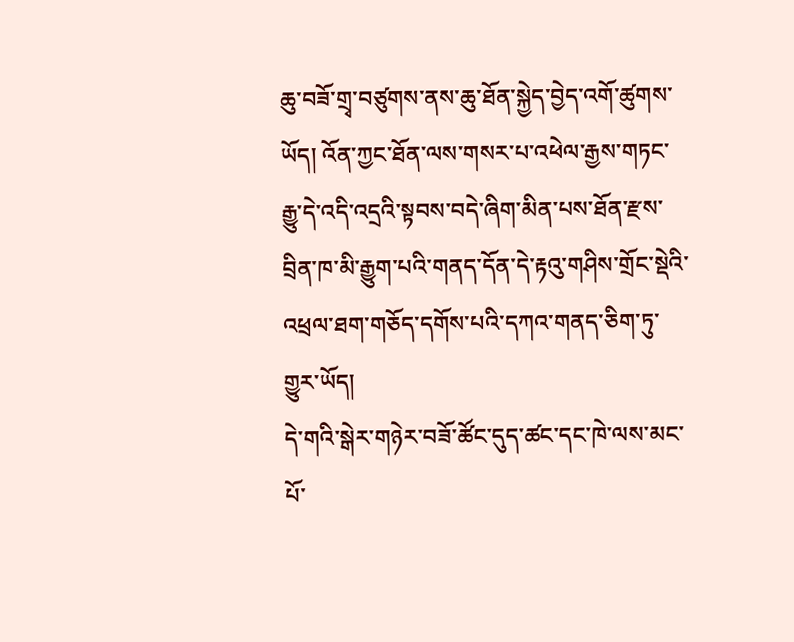ཆུ་བཟོ་གྲྭ་བཙུགས་ནས་ཆུ་ཐོན་སྐྱེད་བྱེད་འགོ་ཚུགས་ཡོད། འོན་ཀྱང་ཐོན་ལས་གསར་པ་འཕེལ་རྒྱས་གཏང་རྒྱུ་དེ་འདི་འདྲའི་སྟབས་བདེ་ཞིག་མིན་པས་ཐོན་རྫས་བྲིན་ཁ་མི་རྒྱུག་པའི་གནད་དོན་དེ་རྟའུ་གཤིས་གྲོང་སྡེའི་འཕྲལ་ཐག་གཅོད་དགོས་པའི་དཀའ་གནད་ཅིག་ཏུ་གྱུར་ཡོད།
དེ་གའི་སྒེར་གཉེར་བཟོ་ཚོང་དུད་ཚང་དང་ཁེ་ལས་མང་པོ་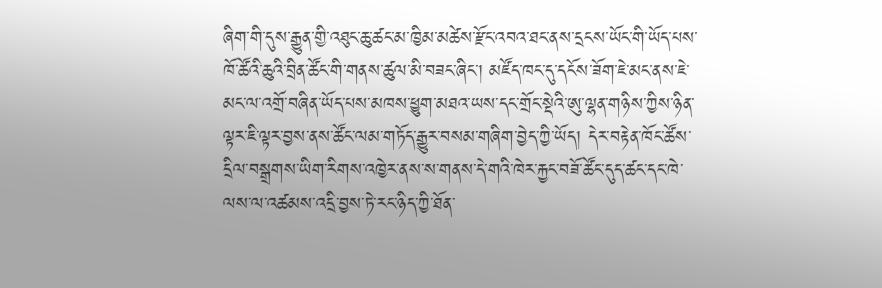ཞིག་གི་དུས་རྒྱུན་གྱི་འཐུང་ཆུ་ཚང་མ་ཁྱིམ་མཚེས་རྫོང་འབའ་ཐང་ནས་དྲངས་ཡོང་གི་ཡོད་པས་ཁོ་ཚོའི་ཆུའི་བྲིན་ཚོང་གི་གནས་ཚུལ་མི་བཟང་ཞིང་། མཛོད་ཁང་དུ་དངོས་ཟོག་ཇེ་མང་ནས་ཇེ་མང་ལ་འགྲོ་བཞིན་ཡོད་པས་མཁས་ཕྱུག་མཐའ་ཡས་དང་གྲོང་སྡེའི་ཨུ་ལྷན་གཉིས་ཀྱིས་ཉིན་ལྟར་ཇི་ལྟར་བྱས་ནས་ཚོང་ལམ་གཏོད་རྒྱུར་བསམ་གཞིག་བྱེད་ཀྱི་ཡོད། དེར་བརྟེན་ཁོང་ཚོས་དྲིལ་བསྒྲགས་ཡིག་རིགས་འཁྱེར་ནས་ས་གནས་དེ་གའི་ཁེར་རྐྱང་བཟོ་ཚོང་དུད་ཚང་དང་ཁེ་ལས་ལ་འཚམས་འདྲི་བྱས་ཏེ་རང་ཉིད་ཀྱི་ཐོན་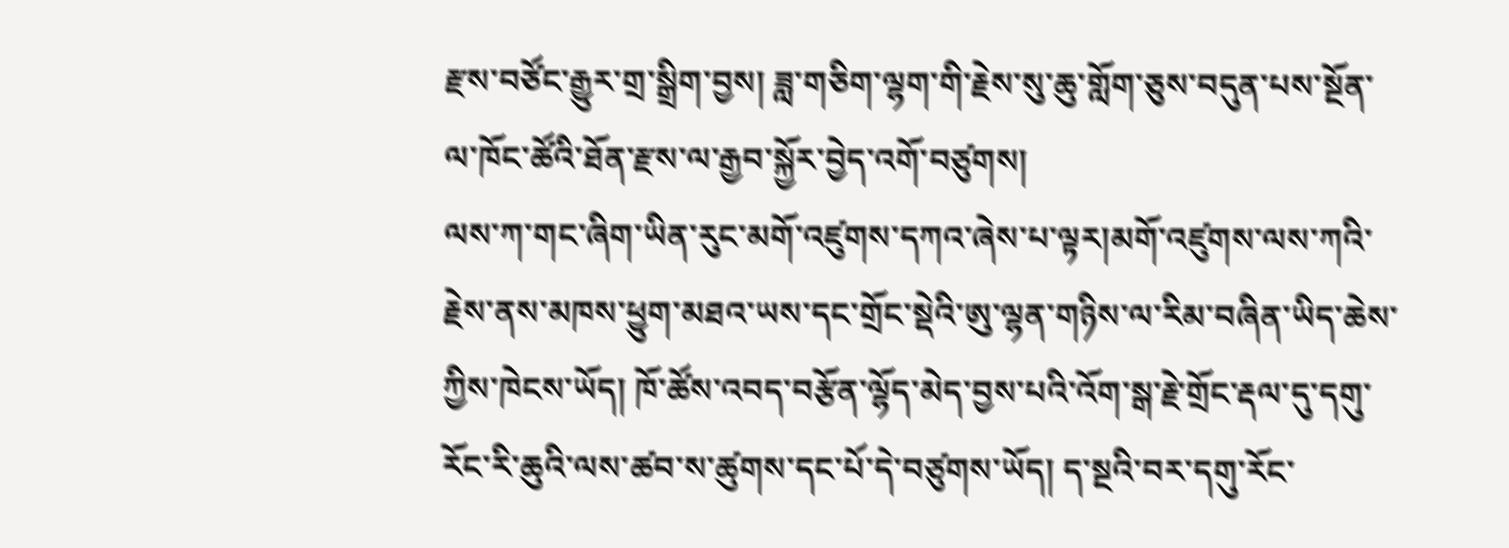རྫས་བཙོང་རྒྱུར་གྲ་སྒྲིག་བྱས། ཟླ་གཅིག་ལྷག་གི་རྗེས་སུ་ཆུ་གློག་ཅུས་བདུན་པས་སྔོན་ལ་ཁོང་ཚོའི་ཐོན་རྫས་ལ་རྒྱབ་སྐྱོར་བྱེད་འགོ་བཙུགས།
ལས་ཀ་གང་ཞིག་ཡིན་རུང་མགོ་འཛུགས་དཀའ་ཞེས་པ་ལྟར།མགོ་འཛུགས་ལས་ཀའི་རྗེས་ནས་མཁས་ཕྱུག་མཐའ་ཡས་དང་གྲོང་སྡེའི་ཨུ་ལྷན་གཉིས་ལ་རིམ་བཞིན་ཡིད་ཆེས་ཀྱིས་ཁེངས་ཡོད། ཁོ་ཚོས་འབད་བརྩོན་ལྷོད་མེད་བྱས་པའི་འོག་སྒ་རྗེ་གྲོང་རྡལ་དུ་དགུ་རོང་རི་ཆུའི་ལས་ཚབ་ས་ཚུགས་དང་པོ་དེ་བཙུགས་ཡོད། ད་སྔའི་བར་དགུ་རོང་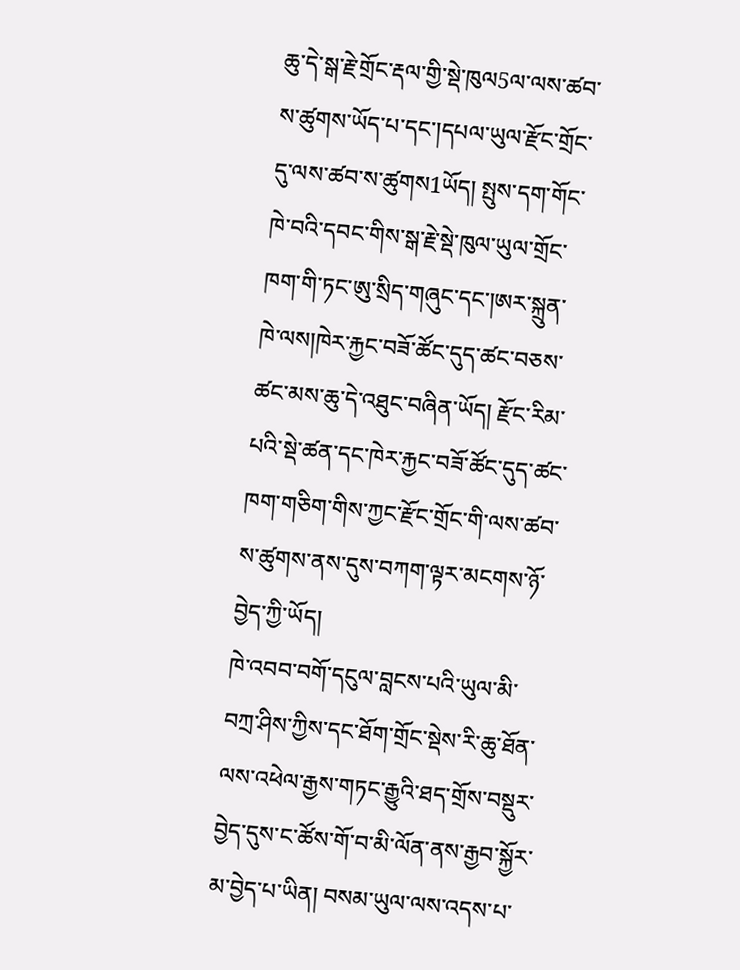ཆུ་དེ་སྒ་རྗེ་གྲོང་རྡལ་གྱི་སྡེ་ཁུལ5ལ་ལས་ཚབ་ས་ཚུགས་ཡོད་པ་དང་།དཔལ་ཡུལ་རྫོང་གྲོང་དུ་ལས་ཚབ་ས་ཚུགས1ཡོད། སྤུས་དག་གོང་ཁེ་བའི་དབང་གིས་སྒ་རྗེ་སྡེ་ཁུལ་ཡུལ་གྲོང་ཁག་གི་ཏང་ཨུ་སྲིད་གཞུང་དང་།ཨར་སྐྲུན་ཁེ་ལས།ཁེར་རྐྱང་བཟོ་ཚོང་དུད་ཚང་བཅས་ཚང་མས་ཆུ་དེ་འཐུང་བཞིན་ཡོད། རྫོང་རིམ་པའི་སྡེ་ཚན་དང་ཁེར་རྐྱང་བཟོ་ཚོང་དུད་ཚང་ཁག་གཅིག་གིས་ཀྱང་རྫོང་གྲོང་གི་ལས་ཚབ་ས་ཚུགས་ནས་དུས་བཀག་ལྟར་མངགས་ཉོ་བྱེད་ཀྱི་ཡོད།
ཁེ་འབབ་བགོ་དངུལ་བླངས་པའི་ཡུལ་མི་བཀྲ་ཤིས་ཀྱིས་དང་ཐོག་གྲོང་སྡེས་རི་ཆུ་ཐོན་ལས་འཕེལ་རྒྱས་གཏང་རྒྱུའི་ཐད་གྲོས་བསྡུར་བྱེད་དུས་ང་ཚོས་གོ་བ་མི་ལོན་ནས་རྒྱབ་སྐྱོར་མ་བྱེད་པ་ཡིན། བསམ་ཡུལ་ལས་འདས་པ་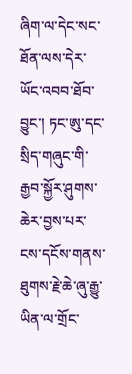ཞིག་ལ་དེང་སང་ཐོན་ལས་དེར་ཡོང་འབབ་ཐོབ་བྱུང་། ཏང་ཨུ་དང་སྲིད་གཞུང་གི་རྒྱབ་སྐྱོར་ཤུགས་ཆེར་བྱས་པར་ངས་དངོས་གནས་ཐུགས་རྗེ་ཆེ་ཞུ་རྒྱུ་ཡིན་ལ་གྲོང་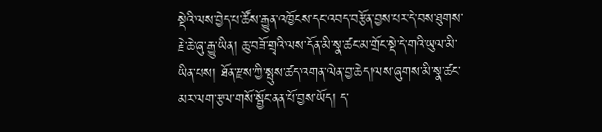སྡེའི་ལས་བྱེད་པ་ཚོས་རྒྱུན་འཁྱོངས་དང་འབད་བརྩོན་བྱས་པར་དེ་བས་ཐུགས་རྗེ་ཆེ་ཞུ་རྒྱུ་ཡིན། ཆུ་བཟོ་གྲྭའི་ལས་དོན་མི་སྣ་ཚང་མ་གྲོང་སྡེ་དེ་གའི་ཡུལ་མི་ཡིན་པས། ཐོན་རྫས་ཀྱི་སྤུས་ཚད་འགན་ལེན་བྱ་ཆེད།ལས་ཞུགས་མི་སྣ་ཚང་མར་ལག་རྩལ་གསོ་སྦྱོང་ནན་པོ་བྱས་ཡོད། ད་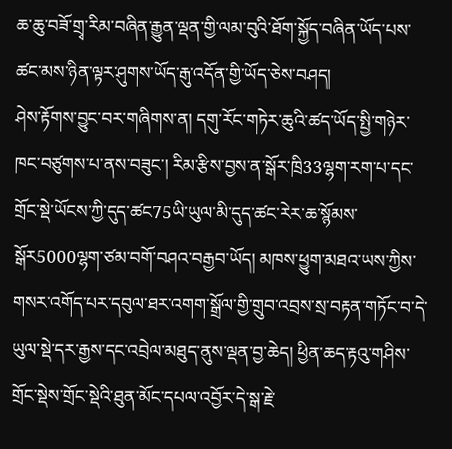ཆ་ཆུ་བཟོ་གྲྭ་རིམ་བཞིན་རྒྱུན་ལྡན་གྱི་ལམ་བུའི་ཐོག་སྐྱོད་བཞིན་ཡོད་པས་ཚང་མས་ཉིན་ལྟར་ཤུགས་ཡོད་རྒུ་འདོན་གྱི་ཡོད་ཅེས་བཤད།
ཤེས་རྟོགས་བྱུང་བར་གཞིགས་ན། དགུ་རོང་གཏེར་ཆུའི་ཚད་ཡོད་སྤྱི་གཉེར་ཁང་བཙུགས་པ་ནས་བཟུང་། རིམ་རྩིས་བྱས་ན་སྒོར་ཁྲི33ལྷག་རག་པ་དང་གྲོང་སྡེ་ཡོངས་ཀྱི་དུད་ཚང75ཡི་ཡུལ་མི་དུད་ཚང་རེར་ཆ་སྙོམས་སྒོར5000ལྷག་ཙམ་བགོ་བཤའ་བརྒྱབ་ཡོད། མཁས་ཕྱུག་མཐའ་ཡས་ཀྱིས་གསར་འགོད་པར་དབུལ་ཐར་འགག་སྒྲོལ་གྱི་གྲུབ་འབྲས་སྲ་བརྟན་གཏོང་བ་དེ་ཡུལ་སྡེ་དར་རྒྱས་དང་འབྲེལ་མཐུད་ནུས་ལྡན་བྱ་ཆེད། ཕྱིན་ཆད་རྟའུ་གཤིས་གྲོང་སྡེས་གྲོང་སྡེའི་ཐུན་མོང་དཔལ་འབྱོར་དེ་སྒ་རྗེ་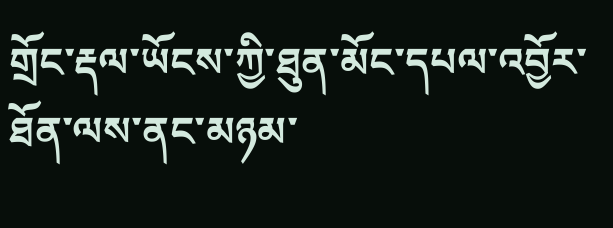གྲོང་རྡལ་ཡོངས་ཀྱི་ཐུན་མོང་དཔལ་འབྱོར་ཐོན་ལས་ནང་མཉམ་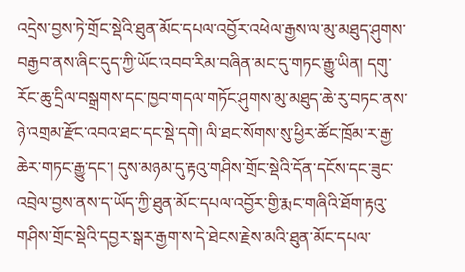འདྲེས་བྱས་ཏེ་གྲོང་སྡེའི་ཐུན་མོང་དཔལ་འབྱོར་འཕེལ་རྒྱས་ལ་མུ་མཐུད་ཤུགས་བརྒྱབ་ནས་ཞིང་དུད་ཀྱི་ཡོང་འབབ་རིམ་བཞིན་མང་དུ་གཏང་རྒྱུ་ཡིན། དགུ་རོང་ཆུ་དྲིལ་བསྒྲགས་དང་ཁྱབ་གདལ་གཏོང་ཤུགས་མུ་མཐུད་ཆེ་རུ་བཏང་ནས་ཉེ་འགྲམ་རྫོང་འབའ་ཐང་དང་སྡེ་དགེ། ལི་ཐང་སོགས་སུ་ཕྱིར་ཚོང་ཁྲོམ་ར་རྒྱ་ཆེར་གཏང་རྒྱུ་དང་། དུས་མཉམ་དུ་རྟའུ་གཤིས་གྲོང་སྡེའི་དོན་དངོས་དང་ཟུང་འབྲེལ་བྱས་ནས་ད་ཡོད་ཀྱི་ཐུན་མོང་དཔལ་འབྱོར་གྱི་རྨང་གཞིའི་ཐོག་རྟའུ་གཤིས་གྲོང་སྡེའི་དབྱར་སྒར་རྒྱག་ས་དེ་ཐེངས་རྗེས་མའི་ཐུན་མོང་དཔལ་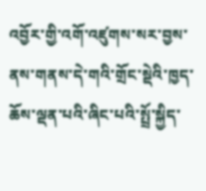འབྱོར་གྱི་འགོ་འཛུགས་སར་བྱས་ནས་གནས་དེ་གའི་གྲོང་སྡེའི་ཁྱད་ཆོས་ལྡན་པའི་ཞིང་པའི་སྤྲོ་སྐྱིད་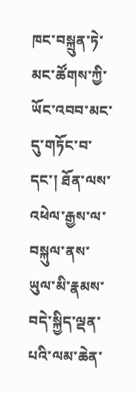ཁང་བསྐྲུན་ཏེ་མང་ཚོགས་ཀྱི་ཡོང་འབབ་མང་དུ་གཏོང་བ་དང་། ཐོན་ལས་འཕེལ་རྒྱས་ལ་བསྐུལ་ནས་ཡུལ་མི་རྣམས་བདེ་སྐྱིད་ལྡན་པའི་ལམ་ཆེན་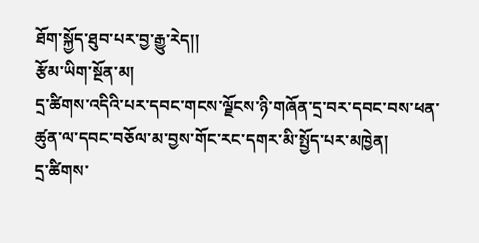ཐོག་སྐྱོད་ཐུབ་པར་བྱ་རྒྱུ་རེད།།
རྩོམ་ཡིག་སྔོན་མ།
དྲ་ཚིགས་འདིའི་པར་དབང་གངས་ལྗོངས་ཉི་གཞོན་དྲ་བར་དབང་བས་ཕན་ཚུན་ལ་དབང་བཅོལ་མ་བྱས་གོང་རང་དགར་མི་སྤྱོད་པར་མཁྱེན།
དྲ་ཚིགས་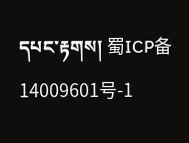དཔང་རྟགས། 蜀ICP备14009601号-1